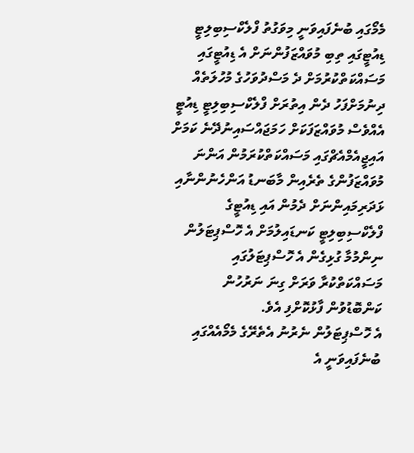މެމޯގައި ބުނެފައިވަނީ މިވަގުތު ފްލެކްސިބިލިޓީ ޑިއުޓީގައި ތިބި މުވައްޒަފުންނަށް އެ ޑިއުޓީގައި މަސައްކަތްކުރުމަށް ދެ މަސްދުވަހުގެ މުހުލަތެއް ދިނުމަށްފަހު ދެން އިތުރަށް ފްލެކްސިބިލިޓީ ޑިއުޓީ އެއްވެސް މުވައްޒަފަކަށް ހަމަޖައްސައިނުދޭނެ ކަމަށް
އައިޖީއެމްއެޗްގައި މަސައްކަތްކުރަމުން އަންނަ މުވައްޒަފުންގެ ތެރެއިން މާބަނޑު އަންހެނުންނާއި ޅަދަރިމައިންނަށް ދެމުން އައި ޑިއުޓީގެ ފްލެކްސިބިލިޓީ ކަނޑައިލުމަށް އެ ހޮސްޕިޓަލުން ނިންމުމާ ގުޅިގެން އެ ހޮސްޕިޓަލުގައި މަސައްކަތްކުރާ ވަރަށް ގިނަ ނަރުހުން ކަންބޮޑުވުން ފާޅުކޮށްފި އެވެ.
އެ ހޮސްޕިޓަލުން ނެރުނު އެތެރޭގެ މެމޯއެއްގައި ބުނެފައިވަނީ އެ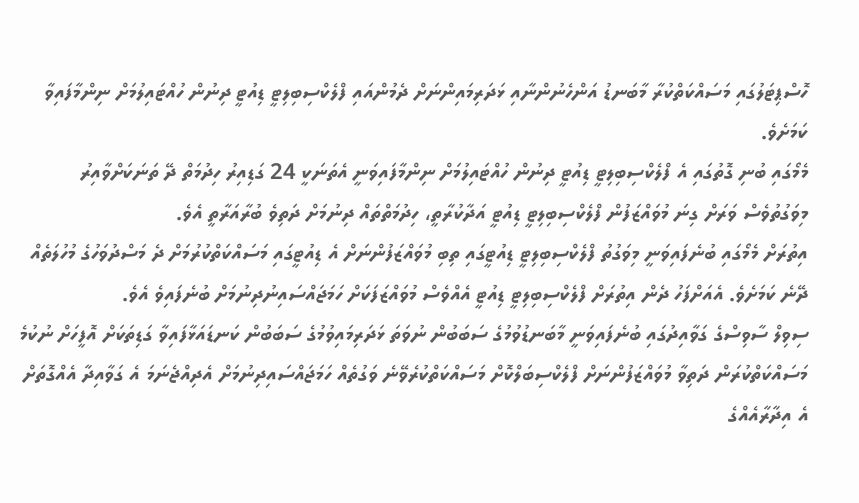ހޮސްޕިޓަލުގައި މަސައްކަތްކުރާ މާބަނޑު އަންހެނުންނާއި ޅަދަރިމައިންނަށް ދެމުންއައި ފްލެކްސިބިލިޓީ ޑިއުޓީ ދިނުން ހުއްޓައިލުމަށް ނިންމާފައިވާ ކަމަށެވެ.
މެމޯގައި ބުނި ގޮތުގައި އެ ފްލެކްސިބިލިޓީ ޑިއުޓީ ދިނުން ހުއްޓައިލުމަށް ނިންމާފައިވަނީ އެތަނަކީ 24 ގަޑިއިރު ހިދުމަތް ދޭ ތަނަކަށްވާއިރު މިވަގުތުވެސް ވަރަށް ގިނަ މުވައްޒަފުން ފްލެކްސިބިލިޓީ ޑިއުޓީ އަދާކުރާތީ، ހިދުމަތްތައް ދިނުމަށް ދަތިވެ ބުރާއަރާތީ އެވެ.
އިތުރަށް މެމޯގައި ބުނެފައިވަނީ މިވަގުތު ފްލެކްސިބިލިޓީ ޑިއުޓީގައި ތިބި މުވައްޒަފުންނަށް އެ ޑިއުޓީގައި މަސައްކަތްކުރުމަށް ދެ މަސްދުވަހުގެ މުހުލަތެއް ދޭނެ ކަމަށެވެ. އެއަށްފަހު ދެން އިތުރަށް ފްލެކްސިބިލިޓީ ޑިއުޓީ އެއްވެސް މުވައްޒަފަކަށް ހަމަޖައްސައިނުދިނުމަށް ބުނެފައިވެ އެވެ.
ސިވިލް ސާވިސްގެ ގަވާއިދުގައި ބުނެފައިވަނީ މާބަނޑުވުމުގެ ސަބަބުން ނުވަތަ ޅަދަރިމައިވުމުގެ ސަބަބުން ކަނޑައަޅާފައިވާ ގަޑިތަކަށް އޮފީހަށް ނުކުމެ މަސައްކަތްކުރަން ދަތިވާ މުވައްޒަފުންނަށް ފްލެކްސިބަލްކޮށް މަސައްކަތްކުރެވޭނެ ވަގުތެއް ހަމަޖައްސައިދިނުމަށް އެދިއްޖެނަމަ އެ ގަވާއިދާ އެއްގޮތަށް އެ އިދާރާއެއްގެ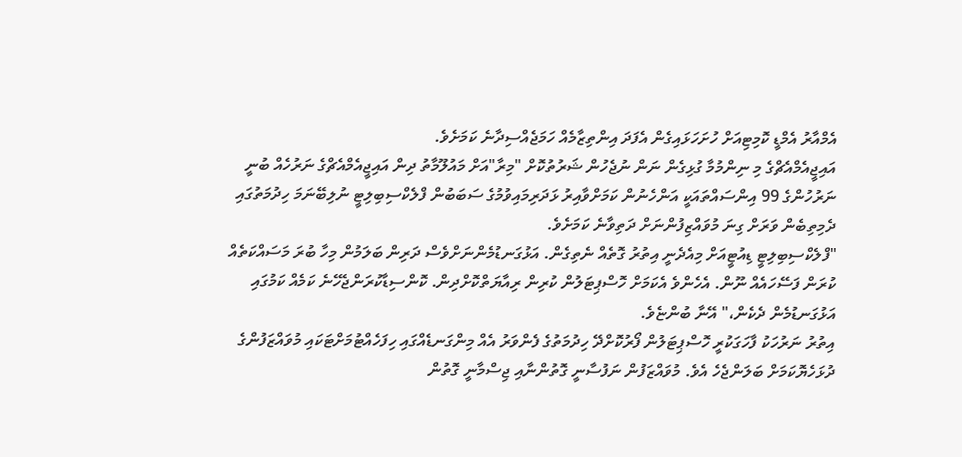އެމްއާރު އެމްޑީ ކޮމިޓިއަށް ހުށަހަޅައިގެން އެފަދަ އިންތިޒާމެއް ހަމަޖެއްސިދާނެ ކަމަށެވެ.
އައިޖީއެމްއެޗްގެ މި ނިންމުމާ ގުޅިގެން ނަން ނުޖެހުން ޝަރުތުކޮށް "މިރާ"އަށް މައުލޫމާތު ދިން އައިޖީއެމްއެޗްގެ ނަރުހެއް ބުނީ ނަރުހުންގެ 99 އިންސައްތައަކީ އަންހެނުން ކަމަށްވާއިރު ޅަދަރިމައިވުމުގެ ސަބަބުން ފްލެކްސިބިލިޓީ ނުލިބޭނަމަ ހިދުމަތުގައި ދެމިތިބެން ވަރަށް ގިނަ މުވައްޒިފުންނަށް ދަތިވާނެ ކަމަށެވެ.
"ފްލެކްސިބިލިޓީ ޑިއުޓީއަށް މިއެދެނީ އިތުރު ގޮތެއް ނެތިގެން. އަޅުގަނޑުމެންނަށްވެސް ދަރިން ބަލަމުން މިހާ ބުރަ މަސައްކަތެއް ކުރަން ފަސޭހައެއް ނޫން. އެހެންވެ އެކަމަށް ހޮސްޕިޓަލުން ކުރިން ރިއާޔަތްކޮށްދިން. ކޮންސިޑާކުރަންޖެހޭނެ ކަމެއް ކަމުގައި އަޅުގަނޑުމެން ދެކެން،" އޭނާ ބުންޏެވެ.
އިތުރު ނަރުހަކު ފާހަގަކުރީ ހޮސްޕިޓަލުން ފޯރުކޮށްދޭ ހިދުމަތުގެ ފެންވަރު އެއް މިންގަނޑެއްގައި ހިފަހެއްޓުމަށްޓަކައި މުވައްޒަފުންގެ ދުޅަހެޔޮކަމަށް ބަލަންޖެހެ އެވެ. މުވައްޒަފުން ނަފުސާނީ ގޮތުންނާއި ޖިސްމާނީ ގޮތުން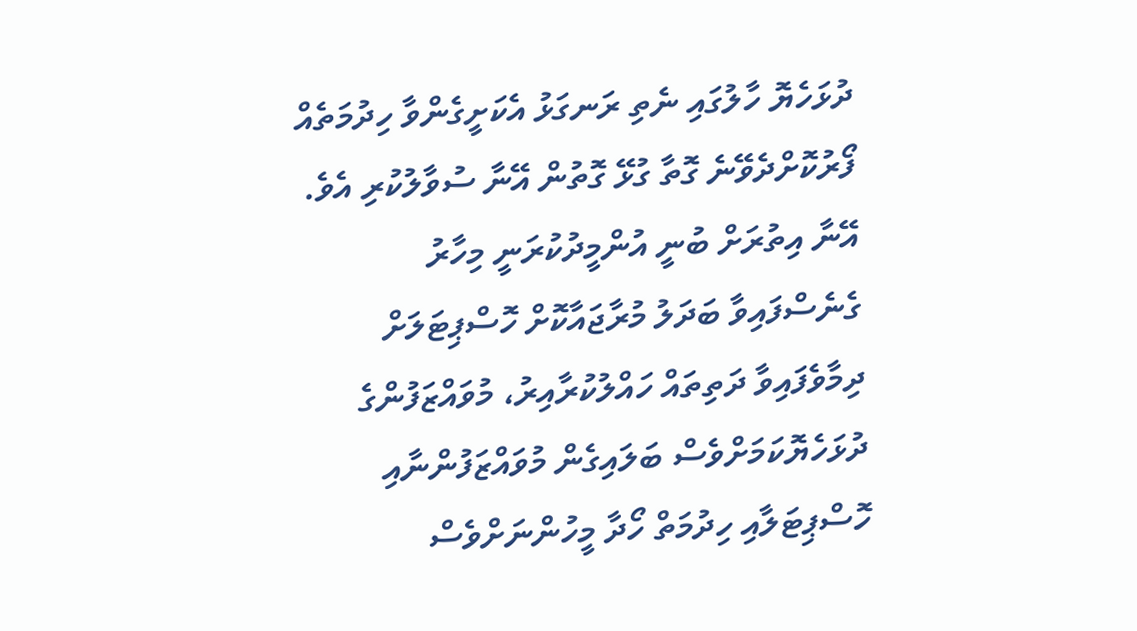ދުޅަހެޔޮ ހާލުގައި ނެތި ރަނގަޅު އެކަށީގެންވާ ހިދުމަތެއް ފޯރުކޮށްދެވޭނެ ގޮތާ ގުޅޭ ގޮތުން އޭނާ ސުވާލުކުރި އެވެ.
އޭނާ އިތުރަށް ބުނީ އުންމީދުކުރަނީ މިހާރު ގެނެސްފައިވާ ބަދަލު މުރާޖައާކޮށް ހޮސްޕިޓަލަށް ދިމާވެފައިވާ ދަތިތައް ހައްލުކުރާއިރު، މުވައްޒަފުންގެ ދުޅަހެޔޮކަމަށްވެސް ބަލައިގެން މުވައްޒަފުންނާއި ހޮސްޕިޓަލާއި ހިދުމަތް ހޯދާ މީހުންނަށްވެސް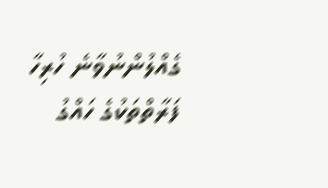ގެއްލުންނުވާނެ ހުރިހާ ފަރާތްތަކުގެ ހައްގު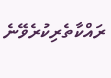ރައްކާތެރިކުރެވޭނެ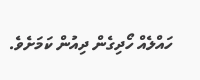ހައްލެއް ހޯދިގެން ދިއުން ކަމަށެވެ.